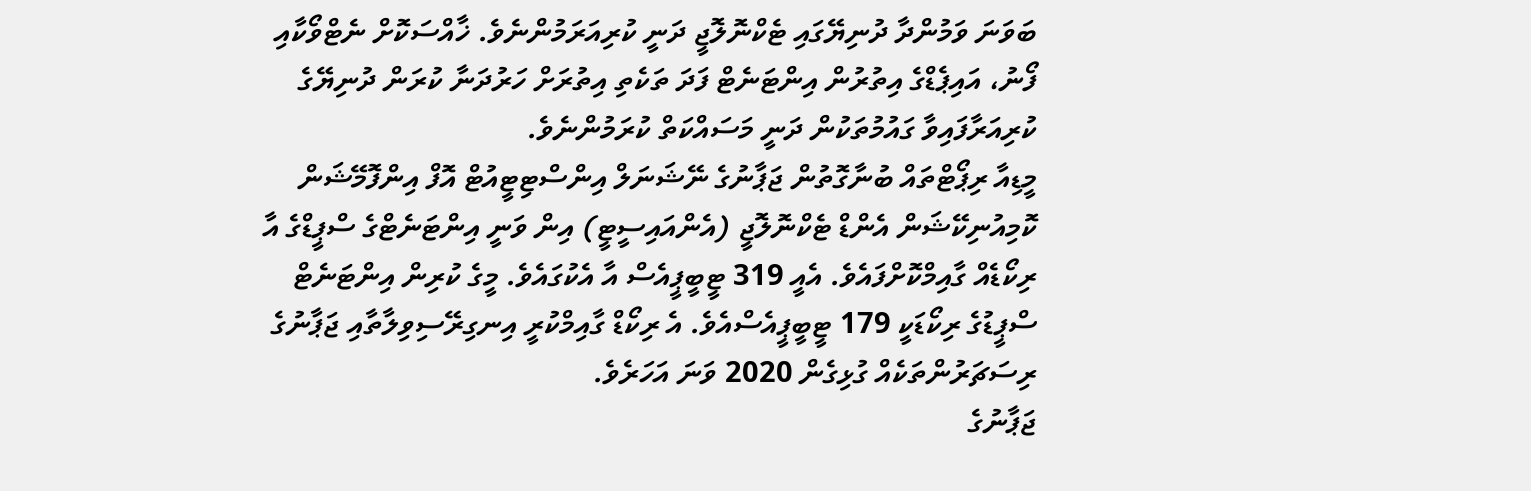ބަވަނަ ވަމުންދާ ދުނިޔޭގައި ޓެކްނޮލޮޖީ ދަނީ ކުރިއަރަމުންނެވެ. ޚާއްސަކޮށް ނެޓްވޯކާއި ފޯނު، އައިޕެޑްގެ އިތުރުން އިންޓަނެޓް ފަދަ ތަކެތި އިތުރަށް ހަރުދަނާ ކުރަން ދުނިޔޭގެ ކުރިއަރާފައިވާ ގައުމުތަކުން ދަނީ މަސައްކަތް ކުރަމުންނެވެ.
މީޑިއާ ރިޕޯޓްތައް ބުނާގޮތުން ޖަޕާނުގެ ނޭޝަނަލް އިންސްޓިޓީއުޓް އޮފް އިންފޮމޭޝަން ކޮމިއުނިކޭޝަން އެންޑް ޓެކްނޮލޮޖީ (އެންއައިސީޓީ) އިން ވަނީ އިންޓަނެޓްގެ ސްޕީޑްގެ އާ ރިކޯޑެއް ގާއިމްކޮށްފައެވެ. އެއީ 319 ޓީބީޕީއެސް އާ އެކުގައެވެ. މީގެ ކުރިން އިންޓަނެޓް ސްޕީޑުގެ ރިކޯޑަކީ 179 ޓީބީޕީއެސްއެވެ. އެ ރިކޯޑް ގާއިމްކުރީ އިނގިރޭސިވިލާތާއި ޖަޕާނުގެ ރިސަޗަރުންތަކެއް ގުޅިގެން 2020 ވަނަ އަހަރެވެ.
ޖަޕާނުގެ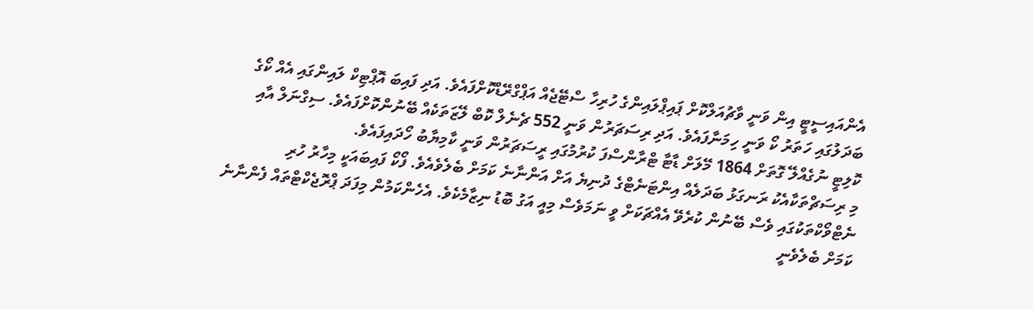އެންއައިސީޓީ އިން ވަނީ ވާޗުއަލްކޮށް ޕައިޕްލައިންގެ ހުރިހާ ސްޓޭޖެއް އަޕްގްރޭޑްކޮށްފައެވެ. އަދި ފައިބަ އޮޕްޓިކް ލައިންގައި އެއް ކޯގެ ބަދަލުގައި ހަތަރު ކޯ ވަނީ ހިމަނާފައެވެ. އަދި ރިސަޗަރުން ވަނީ 552 ޗެނެލް ކޮބް ލޭޒަތަކެއް ބޭނުންކޮށްފައެވެ. ސިގްނަލް އާއި ކޮލިޓީ ނުގެއްލޭ ގޮތަށް 1864 މޭލަށް ޑާޓާ ޓްރާންސްފަ ކުރުމުގައި ރީސަޗަރުން ވަނީ ކާމިޔާބު ހޯދައިފައެވެ.
މި ރިސަޗްތަކާއެކު ރަނގަޅު ބަދަލެއް އިންޓަނެޓްގެ ދުނިޔެ އަށް އަންނާނެ ކަމަށް ބެލެވެއެވެ. ފޯކޯ ފައިބައަކީ މިހާރު ހުރި ނެޓްވޯކްތަކުގައި ވެސް ބޭނުން ކުރެވޭ އެއްޗަކަށް ވީ ނަމަވެސް މިއީ އަގު ބޮޑު ނިޒާމެކެވެ. އެހެންކަމުން މިފަދަ ޕްރޮޖެކްޓްތައް ފެންނާނެ ކަމަށް ބެލެވެނީ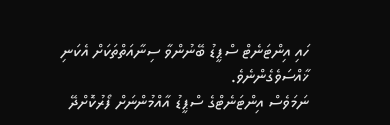ހައި އިންޓަނެޓް ސްޕީޑު ބޭނުންވާ ސިނާއަތްތަކަށް އެކަނި ޚާއްސަވެގެންނެވެ.
ނަމަވެސް އިންޓަނެޓްގެ ސްޕީޑު އާއްމުންނަށް ފޯރުކޮށްދޭ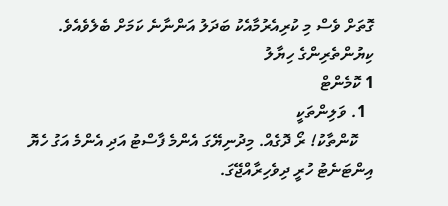ގޮތަށް ވެސް މި ކުރިއެރުމާއެކު ބަދަލު އަންނާނެ ކަމަށް ބެލެވެއެވެ.
ކިޔުންތެރިންގެ ހިޔާލު
1 ކޮމެންޓް
  1. ވަލިންތަކީ
    ކޮންތާކު! ރޯ ދޮގެއް. މިދުނިޔޭގަ އެންމެ ފާސްޓު އަދި އެންމެ އަގު ހެޔޮ އިންޓަނެޓު ހުރީ ދިވެހިރާއްޖޭގަ.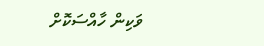ވަކިން ހާއްސަކޮށް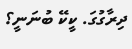ދިރާގުގަ. ކީކޭ ބުނަނީ؟